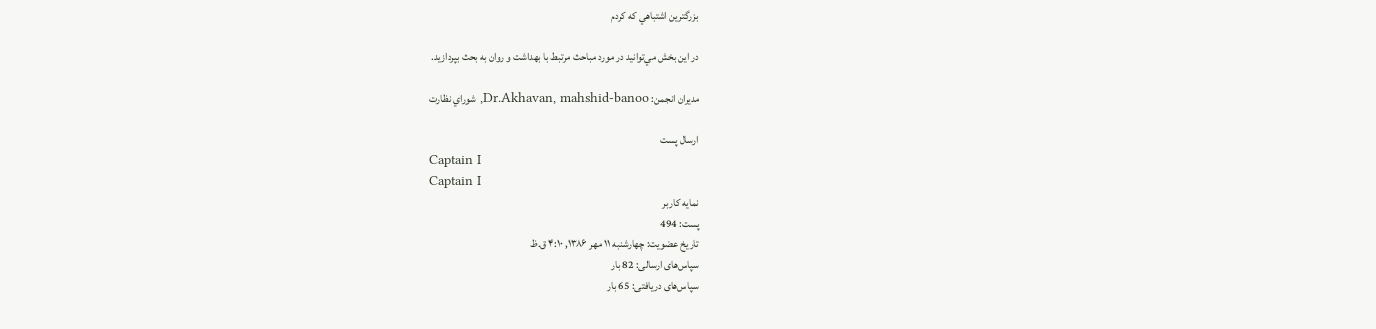بزرگترين اشتباهي كه كردم

در اين بخش مي‌توانيد در مورد مباحث مرتبط با بهداشت و روان به بحث بپردازيد.

مدیران انجمن: Dr.Akhavan, mahshid-banoo, شوراي نظارت

ارسال پست
Captain I
Captain I
نمایه کاربر
پست: 494
تاریخ عضویت: چهارشنبه ۱۱ مهر ۱۳۸۶, ۴:۱۰ ق.ظ
سپاس‌های ارسالی: 82 بار
سپاس‌های دریافتی: 65 بار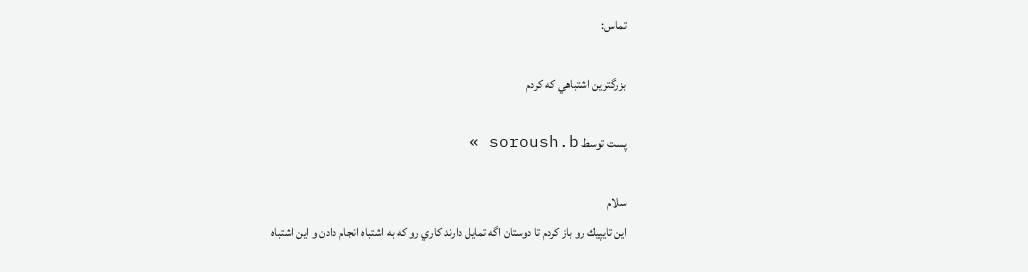تماس:

بزرگترين اشتباهي كه كردم

پست توسط soroush.b »

سلام
اين تايپيك رو باز كردم تا دوستان اگه تمايل دارند كاري رو كه به اشتباه انجام دادن و اين اشتباه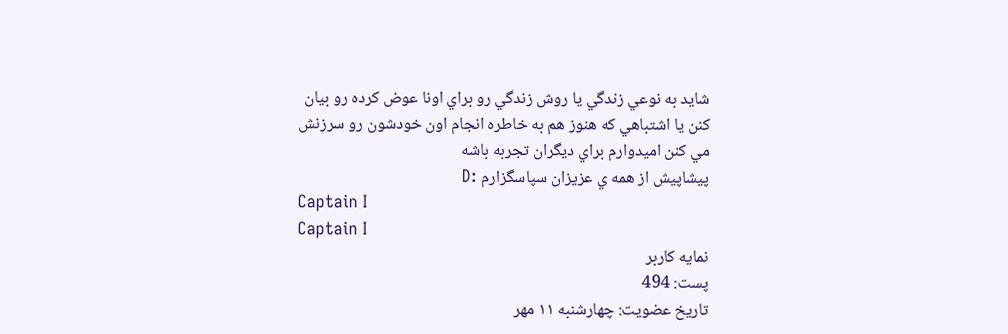شايد به نوعي زندگي يا روش زندگي رو براي اونا عوض كرده رو بيان كنن يا اشتباهي كه هنوز هم به خاطره انجام اون خودشون رو سرزنش مي كنن اميدوارم براي ديگران تجربه باشه
پيشاپيش از همه ي عزيزان سپاسگزارم :D
Captain I
Captain I
نمایه کاربر
پست: 494
تاریخ عضویت: چهارشنبه ۱۱ مهر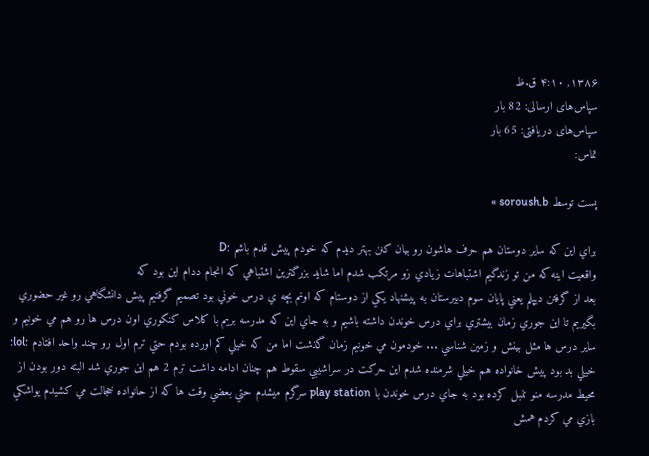۱۳۸۶, ۴:۱۰ ق.ظ
سپاس‌های ارسالی: 82 بار
سپاس‌های دریافتی: 65 بار
تماس:

پست توسط soroush.b »

براي اين كه ساير دوستان هم حرف هاشون رو بيان كنن بهتر ديدم كه خودم پيش قدم باشم :D
واقعيت اينه كه من تو زندگيم اشتباهات زيادي زو مرتكب شدم اما شايد بزرگترين اشتباهي كه انجام ددام اين بود كه
بعد از گرفتن ديپلم يعني پايان سوم دبيرستان به پيشنهاد يكي از دوستام كه اونم بچه ي درس خوني بود تصميم گرفتيم پيش دانشگاهي رو غير حضوري بگيريم تا اين جوري زمان بيشتري براي درس خوندن داشته باشيم و به جاي اين كه مدرسه بريم با كلاس كنكوري اون درس ها رو هم مي خونيم و ساير درس ها مثل بينش و زمين شناسي ... خودمون مي خونيم زمان گذشت اما من كه خيلي كم اورده بودم حتي ترم اول رو چند واحد افتادم :lol: خيلي بد بود پيش خانواده هم خيلي شرمنده شدم اين حركت در سراشيبي سقوط هم چنان ادامه داشت ترم 2 هم اين جوري شد البته دور بودن از محيط مدرسه منو تنبل كرده بود به جاي درس خوندن با play station سرگرم ميشدم حتي بعضي وقت ها كه از حانواده خجالت مي كشيدم يواشكي بازي مي كردم همش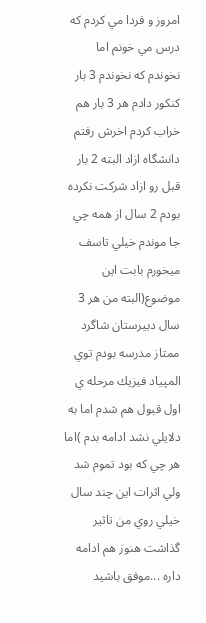امروز و فردا مي كردم كه درس مي خونم اما نخوندم كه نخوندم 3 بار كنكور دادم هر 3 بار هم خراب كردم اخرش رفتم دانشگاه ازاد البته 2 بار قبل رو ازاد شركت نكرده بودم 2 سال از همه چي جا موندم خيلي تاسف ميخورم بابت اين موضوع(البته من هر 3 سال دبيرستان شاگرد ممتاز مدرسه بودم توي المپياد فيزيك مرحله ي اول قبول هم شدم اما به دلايلي نشد ادامه بدم )اما هر چي كه بود تموم شد ولي اثرات اين چند سال خيلي روي من تاثير گذاشت هنوز هم ادامه داره ...موفق باشيد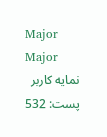Major
Major
نمایه کاربر
پست: 532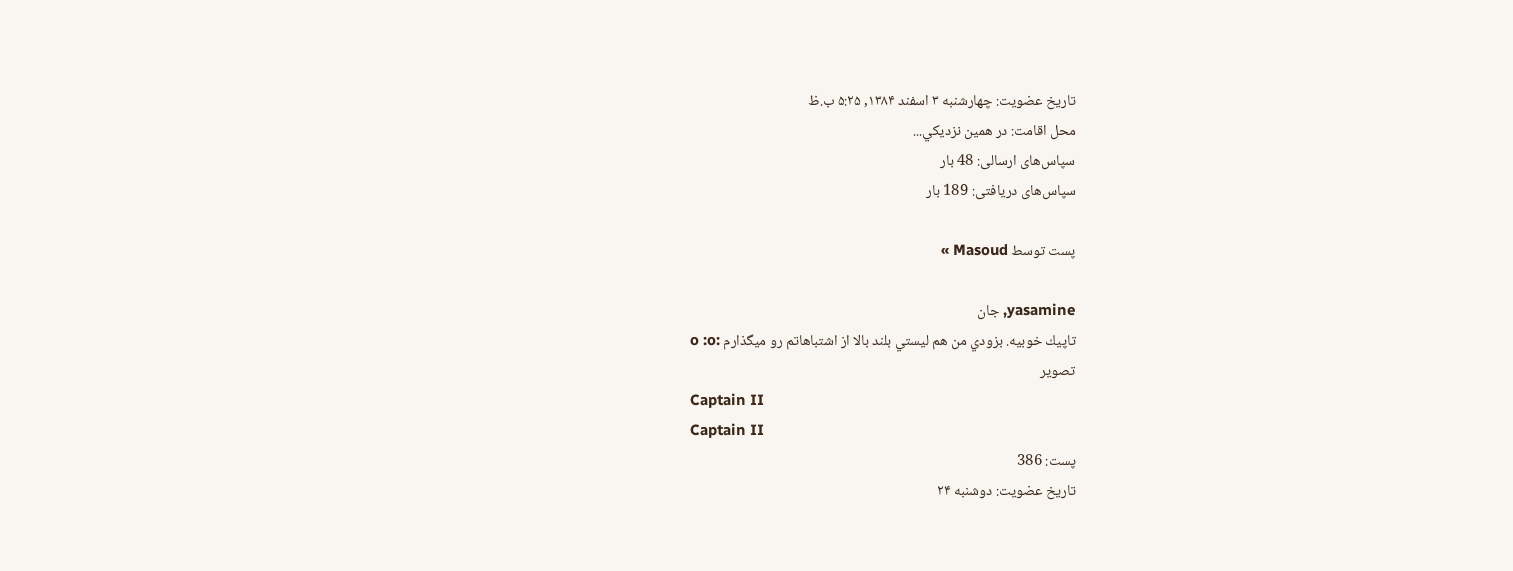تاریخ عضویت: چهارشنبه ۳ اسفند ۱۳۸۴, ۵:۲۵ ب.ظ
محل اقامت: در همين نزديكي...
سپاس‌های ارسالی: 48 بار
سپاس‌های دریافتی: 189 بار

پست توسط Masoud »

yasamine, جان
تاپيك خوبيه. بزودي من هم ليستي بلند بالا از اشتباهاتم رو ميگذارم :o :o
تصویر
Captain II
Captain II
پست: 386
تاریخ عضویت: دوشنبه ۲۴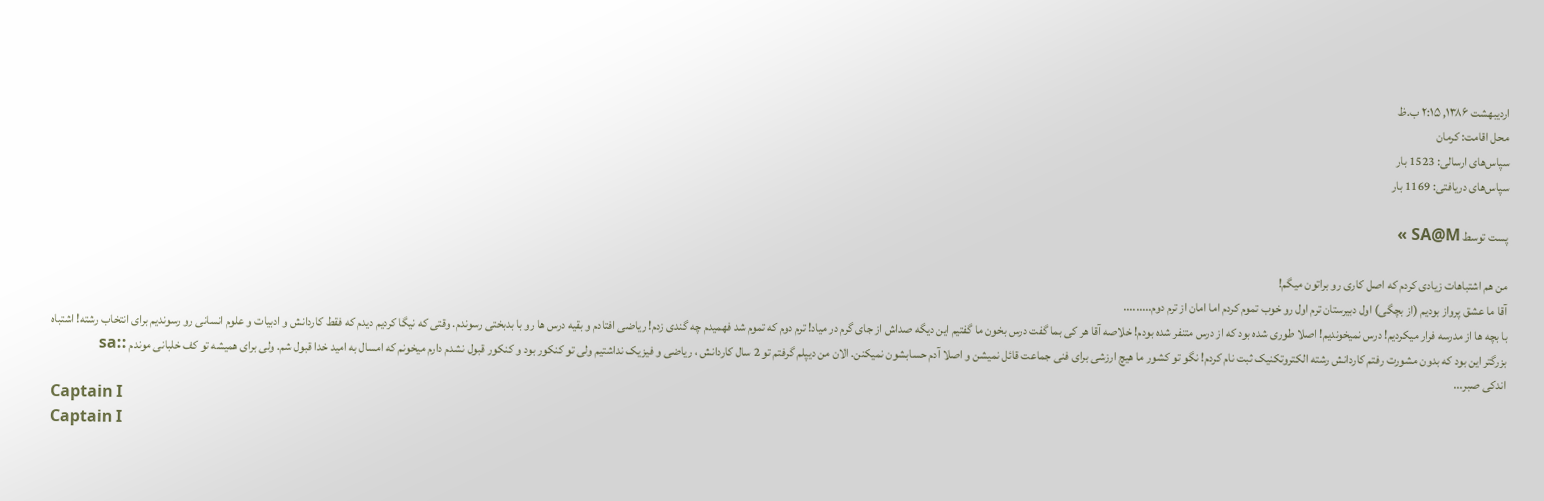اردیبهشت ۱۳۸۶, ۲:۱۵ ب.ظ
محل اقامت: کرمان
سپاس‌های ارسالی: 1523 بار
سپاس‌های دریافتی: 1169 بار

پست توسط SA@M »

من هم اشتباهات زیادی کردم که اصل کاری رو براتون میگم!
آقا ما عشق پرواز بودیم (از بچگی) اول دبیرستان ترم اول رو خوب تموم کردم اما امان از ترم دوم.........
با بچه ها از مدرسه فرار میکردیم! درس نمیخوندیم! اصلا طوری شده بود که از درس متنفر شده بودم! خلاصه آقا هر کی بما گفت درس بخون ما گفتیم این دیگه صداش از جای گرم در میاد! ترم دوم که تموم شد فهمیدم چه گندی زدم! ریاضی افتادم و بقیه درس ها رو با بدبختی رسوندم. وقتی که نیگا کردیم دیدم که فقط کاردانش و ادبیات و علوم انسانی رو رسوندیم برای انتخاب رشته! اشتباه بزرگتر این بود که بدون مشورت رفتم کاردانش رشته الکتروتکنیک ثبت نام کردم! نگو تو کشور ما هیچ ارزشی برای فنی جماعت قائل نمیشن و اصلا آدم حسابشون نمیکنن. الان من دیپلم گرفتم تو 2 سال کاردانش ، ریاضی و فیزیک نداشتیم ولی تو کنکور بود و کنکور قبول نشدم دارم میخونم که امسال به امید خدا قبول شم. ولی برای همیشه تو کف خلبانی موندم ::sa
اندکی صبر...
Captain I
Captain I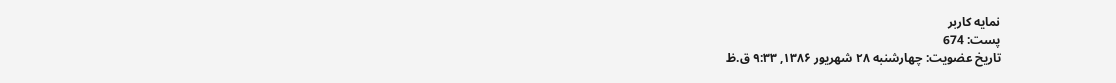نمایه کاربر
پست: 674
تاریخ عضویت: چهارشنبه ۲۸ شهریور ۱۳۸۶, ۹:۳۳ ق.ظ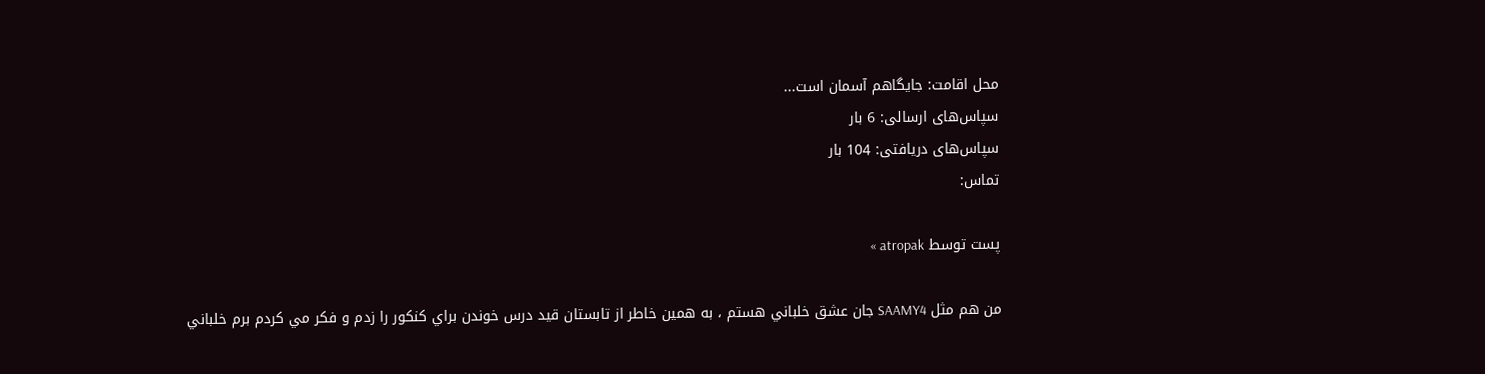محل اقامت: جايگاهم آسمان است...
سپاس‌های ارسالی: 6 بار
سپاس‌های دریافتی: 104 بار
تماس:

پست توسط atropak »

من هم مثل SAAMY4 جان عشق خلباني هستم ، به همين خاطر از تابستان قيد درس خوندن براي کنکور را زدم و فکر مي کردم برم خلباني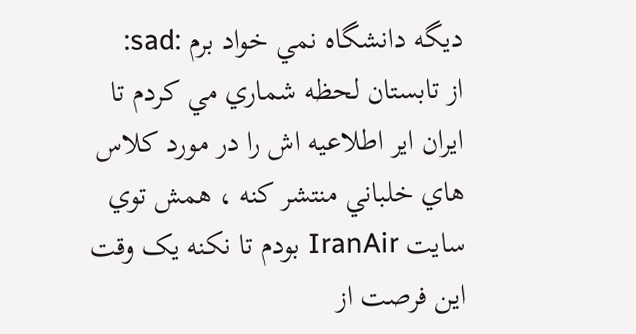ديگه دانشگاه نمي خواد برم :sad:
از تابستان لحظه شماري مي کردم تا ايران اير اطلاعيه اش را در مورد کلاس هاي خلباني منتشر کنه ، همش توي سايت IranAir بودم تا نکنه يک وقت اين فرصت از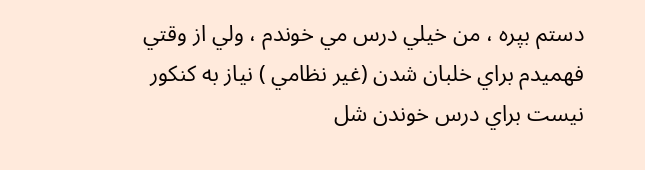دستم بپره ، من خيلي درس مي خوندم ، ولي از وقتي فهميدم براي خلبان شدن (غير نظامي ) نياز به کنکور نيست براي درس خوندن شل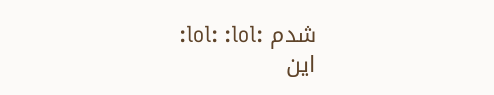شدم :lol: :lol:
اين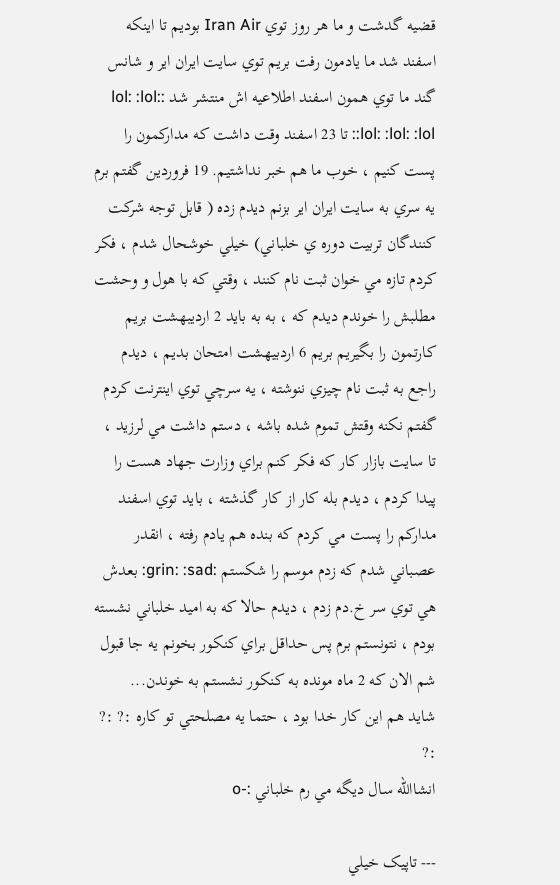قضيه گدشت و ما هر روز توي Iran Air بوديم تا اينکه اسفند شد ما يادمون رفت بريم توي سايت ايران اير و شانس گند ما توي همون اسفند اطلاعيه اش منتشر شد :lol: :lol: :lol: :lol: :lol: تا 23 اسفند وقت داشت که مدارکمون را پست کنيم ، خوب ما هم خبر نداشتيم. 19 فروردين گفتم برم يه سري به سايت ايران اير بزنم ديدم زده ( قابل توجه شرکت کنندگان تربيت دوره ي خلباني) خيلي خوشحال شدم ، فکر کردم تازه مي خوان ثبت نام کنند ، وقتي که با هول و وحشت مطلبش را خوندم ديدم که ، به به بايد 2 ارديبهشت بريم کارتمون را بگيريم بريم 6 اردبيهشت امتحان بديم ، ديدم راجع به ثبت نام چيزي ننوشته ، يه سرچي توي اينترنت کردم گفتم نکنه وقتش تموم شده باشه ، دستم داشت مي لرزيد ، تا سايت بازار کار که فکر کنم براي وزارت جهاد هست را پيدا کردم ، ديدم بله کار از کار گذشته ، بايد توي اسفند مدارکم را پست مي کردم که بنده هم يادم رفته ، انقدر عصباني شدم که زدم موسم را شکستم :grin: :sad: بعدش هي توي سر خ.دم زدم ، ديدم حالا که به اميد خلباني نشسته بودم ، نتونستم برم پس حداقل براي کنکور بخونم يه جا قبول شم الان که 2 ماه مونده به کنکور نشستم به خوندن...
شايد هم اين کار خدا بود ، حتما يه مصلحتي تو کاره :? :? :?
انشاالله سال ديگه مي رم خلباني :-o

--- تاپيک خيلي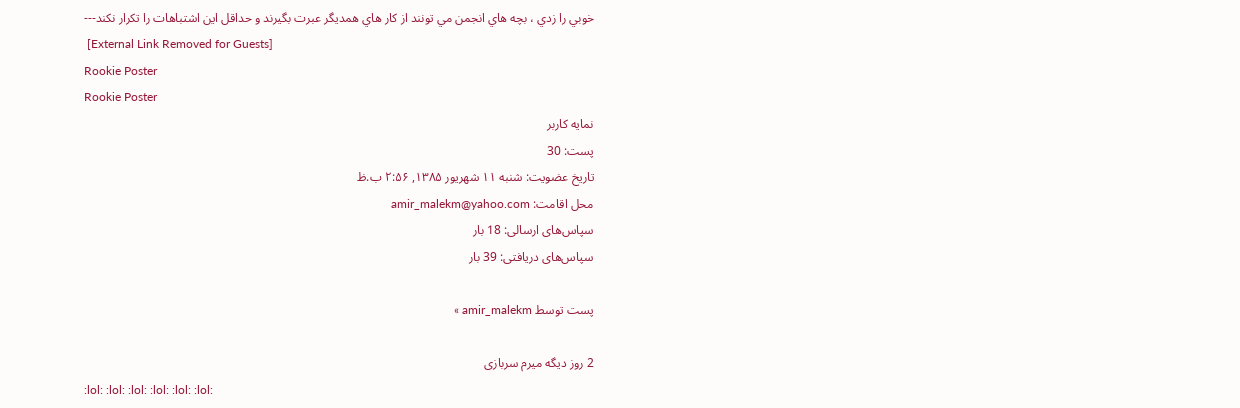خوبي را زدي ، بچه هاي انجمن مي تونند از کار هاي همديگر عبرت بگيرند و حداقل اين اشتباهات را تکرار نکند---
 [External Link Removed for Guests]
Rookie Poster
Rookie Poster
نمایه کاربر
پست: 30
تاریخ عضویت: شنبه ۱۱ شهریور ۱۳۸۵, ۲:۵۶ ب.ظ
محل اقامت: amir_malekm@yahoo.com
سپاس‌های ارسالی: 18 بار
سپاس‌های دریافتی: 39 بار

پست توسط amir_malekm »

2 روز دیگه میرم سربازی
:lol: :lol: :lol: :lol: :lol: :lol: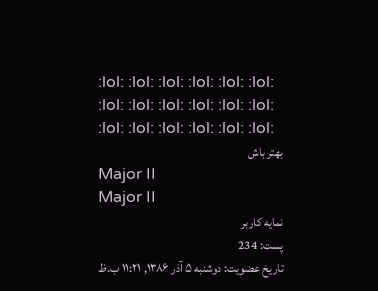:lol: :lol: :lol: :lol: :lol: :lol:
:lol: :lol: :lol: :lol: :lol: :lol:
:lol: :lol: :lol: :lol: :lol: :lol:
بهتر باش
Major II
Major II
نمایه کاربر
پست: 234
تاریخ عضویت: دوشنبه ۵ آذر ۱۳۸۶, ۱۱:۲۱ ب.ظ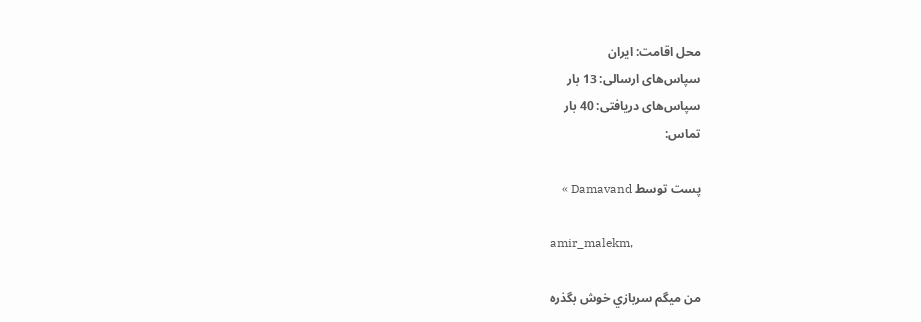محل اقامت: ايران
سپاس‌های ارسالی: 13 بار
سپاس‌های دریافتی: 40 بار
تماس:

پست توسط Damavand »

amir_malekm,

من ميگم سربازي خوش بگذره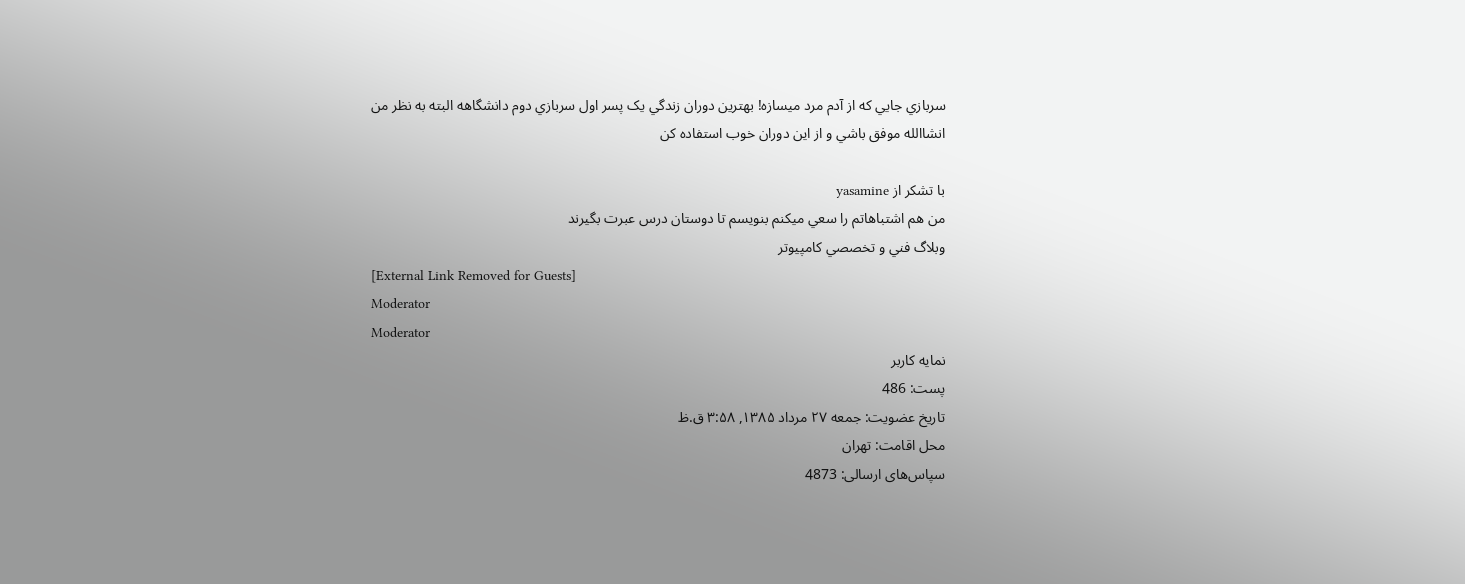سربازي جايي که از آدم مرد ميسازه! بهترين دوران زندگي يک پسر اول سربازي دوم دانشگاهه البته به نظر من
انشاالله موفق باشي و از اين دوران خوب استفاده کن

با تشکر از yasamine
من هم اشتباهاتم را سعي ميکنم بنويسم تا دوستان درس عبرت بگيرند
وبلاگ فني و تخصصي کامپيوتر
[External Link Removed for Guests]
Moderator
Moderator
نمایه کاربر
پست: 486
تاریخ عضویت: جمعه ۲۷ مرداد ۱۳۸۵, ۳:۵۸ ق.ظ
محل اقامت: تهران
سپاس‌های ارسالی: 4873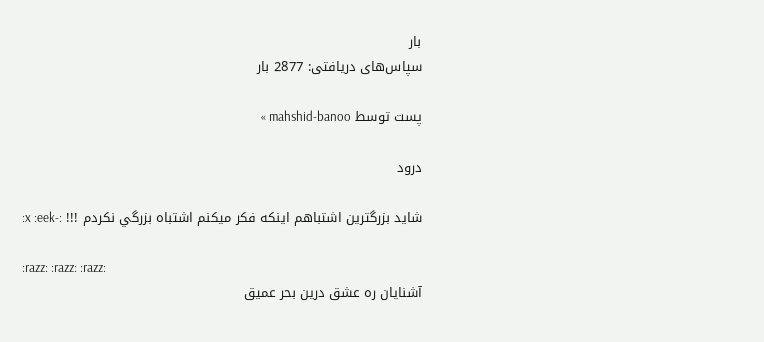بار
سپاس‌های دریافتی: 2877 بار

پست توسط mahshid-banoo »

درود

شايد بزرگترين اشتباهم اينکه فکر ميکنم اشتباه بزرگي نکردم !!! :-x :eek:

:razz: :razz: :razz:
آشنایان ره عشق درین بحر عمیق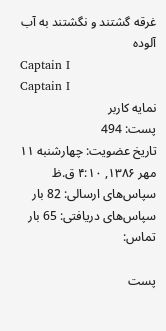غرقه گشتند و نگشتند به آب آلوده
Captain I
Captain I
نمایه کاربر
پست: 494
تاریخ عضویت: چهارشنبه ۱۱ مهر ۱۳۸۶, ۴:۱۰ ق.ظ
سپاس‌های ارسالی: 82 بار
سپاس‌های دریافتی: 65 بار
تماس:

پست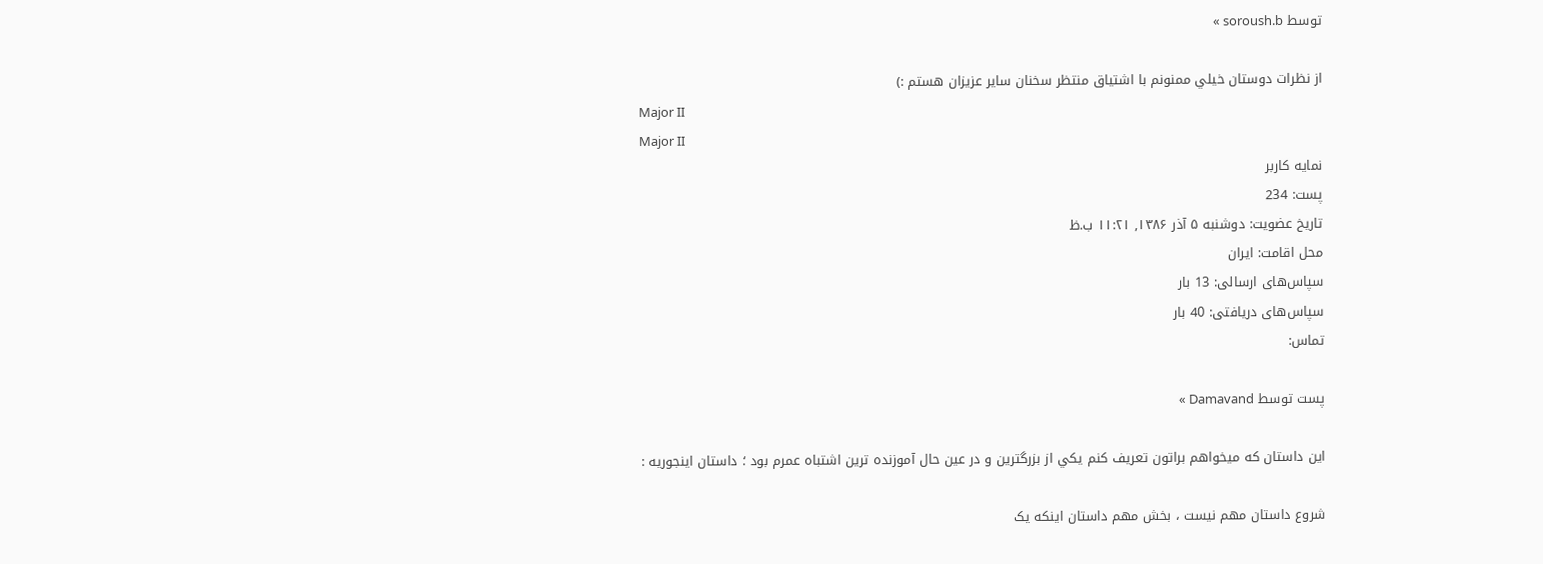توسط soroush.b »

از نظرات دوستان خيلي ممنونم با اشتياق منتظر سخنان ساير عزيزان هستم :)
Major II
Major II
نمایه کاربر
پست: 234
تاریخ عضویت: دوشنبه ۵ آذر ۱۳۸۶, ۱۱:۲۱ ب.ظ
محل اقامت: ايران
سپاس‌های ارسالی: 13 بار
سپاس‌های دریافتی: 40 بار
تماس:

پست توسط Damavand »

اين داستان که ميخواهم براتون تعريف کنم يکي از بزرگترين و در عين حال آموزنده ترين اشتباه عمرم بود ؛ داستان اينجوريه :

شروع داستان مهم نيست ، بخش مهم داستان اينکه يک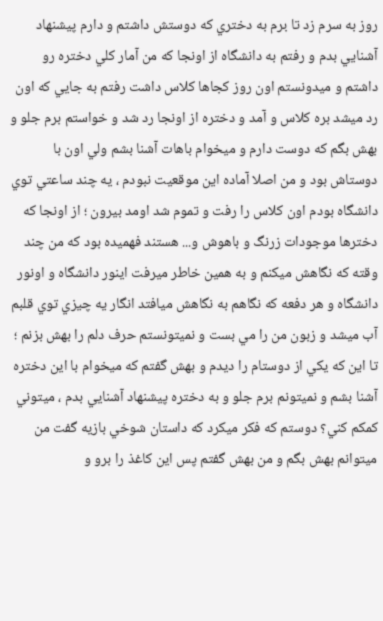روز به سرم زد تا برم به دختري که دوستش داشتم و دارم پيشنهاد آشنايي بدم و رفتم به دانشگاه از اونجا که من آمار کلي دختره رو داشتم و ميدونستم اون روز کجاها کلاس داشت رفتم به جايي که اون رد ميشد بره کلاس و آمد و دختره از اونجا رد شد و خواستم برم جلو و بهش بگم که دوست دارم و ميخوام باهات آشنا بشم ولي اون با دوستاش بود و من اصلا آماده اين موقعيت نبودم ، يه چند ساعتي توي دانشگاه بودم اون کلاس را رفت و تموم شد اومد بيرون ؛ از اونجا که دخترها موجودات زرنگ و باهوش و... هستند فهميده بود که من چند وقته که نگاهش ميکنم و به همين خاطر ميرفت اينور دانشگاه و اونور دانشگاه و هر دفعه که نگاهم به نگاهش ميافتد انگار يه چيزي توي قلبم آب ميشد و زبون من را مي بست و نميتونستم حرف دلم را بهش بزنم ؛ تا اين که يکي از دوستام را ديدم و بهش گفتم که ميخوام با اين دختره آشنا بشم و نميتونم برم جلو و به دختره پيشنهاد آشنايي بدم ، ميتوني کمکم کني؟ دوستم که فکر ميکرد که داستان شوخي بازيه گفت من ميتوانم بهش بگم و من بهش گفتم پس اين کاغذ را برو و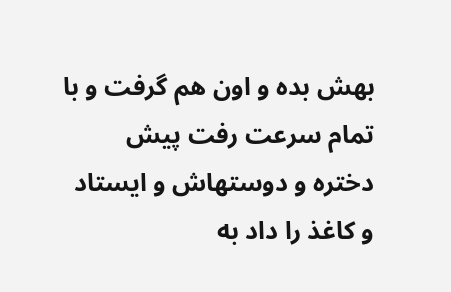بهش بده و اون هم گرفت و با تمام سرعت رفت پيش دختره و دوستهاش و ايستاد و کاغذ را داد به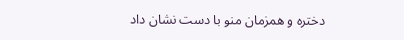دختره و همزمان منو با دست نشان داد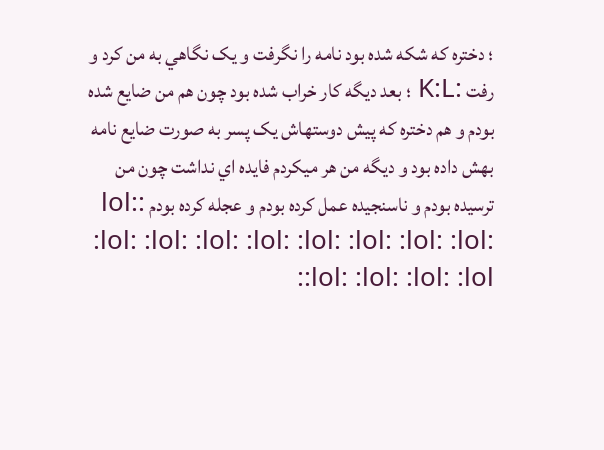؛ دختره که شکه شده بود نامه را نگرفت و يک نگاهي به من کرد و رفت :K:L ؛ بعد ديگه کار خراب شده بود چون هم من ضايع شده بودم و هم دختره که پيش دوستهاش يک پسر به صورت ضايع نامه بهش داده بود و ديگه من هر ميکردم فايده اي نداشت چون من ترسيده بودم و ناسنجيده عمل کرده بودم و عجله کرده بودم :lol: :lol: :lol: :lol: :lol: :lol: :lol: :lol: :lol: :lol: :lol: :lol: :lol: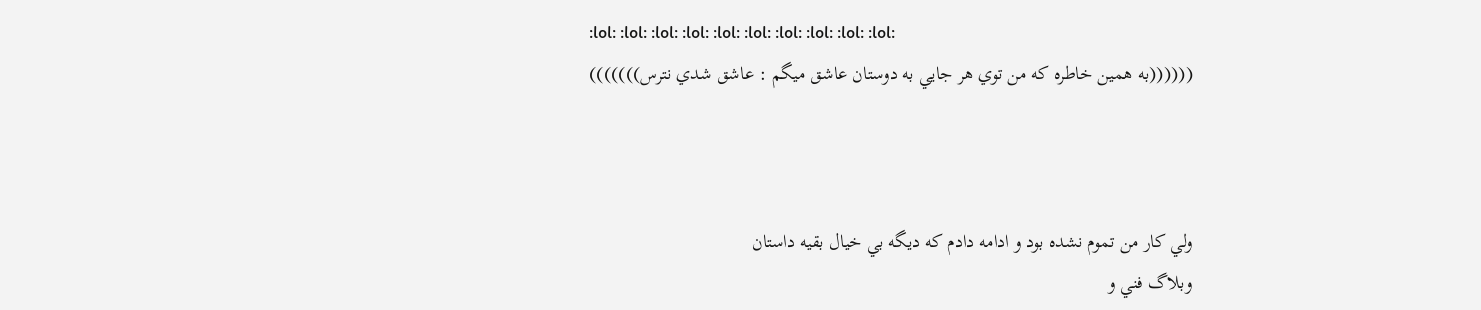:lol: :lol: :lol: :lol: :lol: :lol: :lol: :lol: :lol: :lol:
((((((به همين خاطره که من توي هر جايي به دوستان عاشق ميگم : عاشق شدي نترس)))))))



ولي کار من تموم نشده بود و ادامه دادم که ديگه بي خيال بقيه داستان
وبلاگ فني و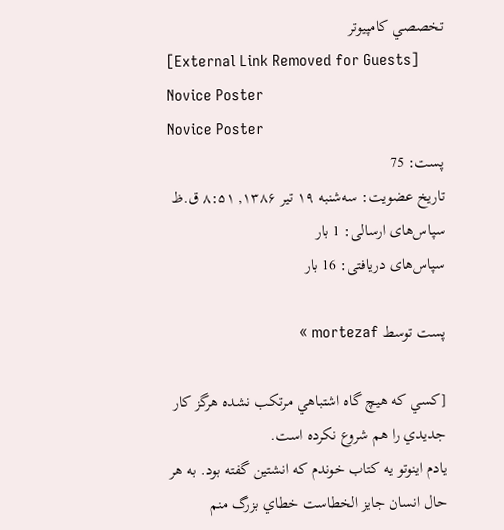تخصصي کامپيوتر
[External Link Removed for Guests]
Novice Poster
Novice Poster
پست: 75
تاریخ عضویت: سه‌شنبه ۱۹ تیر ۱۳۸۶, ۸:۵۱ ق.ظ
سپاس‌های ارسالی: 1 بار
سپاس‌های دریافتی: 16 بار

پست توسط mortezaf »

[کسي که هيچ گاه اشتباهي مرتکب نشده هرگز کار جديدي را هم شروع نکرده است.
يادم اينوتو يه کتاب خوندم که انشتين گفته بود. به هر حال انسان جايز الخطاست خطاي بزرگ منم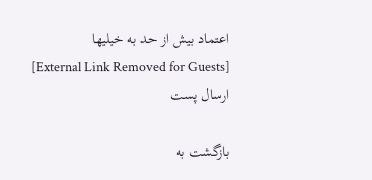اعتماد بيش از حد به خيليها
[External Link Removed for Guests]
ارسال پست

بازگشت به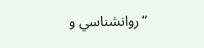“روانشناسي و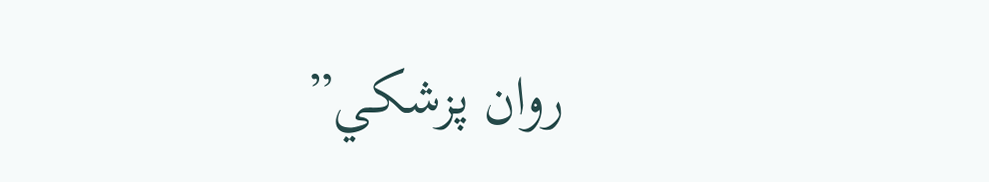روان پزشكي”